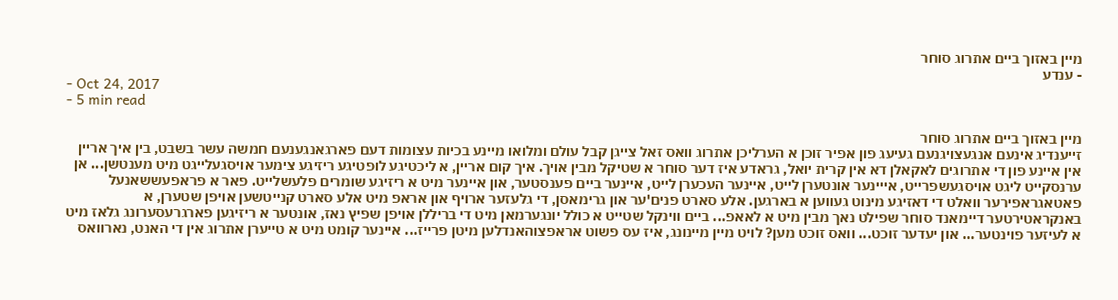מיין באזוך ביים אתרוג סוחר
- ענדע
- Oct 24, 2017
- 5 min read

מיין באזוך ביים אתרוג סוחר
זייענדיג אינעם אנגעצויגנעם געיעג פון אפיר זוכן א הערליכן אתרוג וואס זאל צייגן קבל עולם ומלואו מיינע בכיות עצומות דעם פארגאנגענעם חמשה עשר בשבט, בין איך אריין אין איינע פון די אתרוגים לאקאלן דא אין קרית יואל, גראדע איז דער סוחר א שטיקל מבין אויך. איך קום אריין, א ליכטיגע לופטיגע ריזיגע צימער אויסגעלייגט מיט מענטשן... אן ערנסקייט ליגט אויסגעשפרייט, אייינער אונטערן לייט, איינער העכערן לייט, איינער ביים פענסטער, און איינער מיט א ריזיגע שומרים פלעשלייט. פאר א פראפעששאנעל פאטאגראפירער וואלט די דאזיגע מינוט געווען א בארגען. אלע סארט פנים'ער און גרימאסן, די גלעזער ארויף און אראפ מיט אלע סארט קנייטשען אויפן שטערן, א באנקראטירטער דיימאנד סוחר שפילט נאך מבין מיט א לאאפ... ביים ווינקל שטייט א כולל יונגערמאן מיט די בריללן אויפן שפיץ נאז, אונטער א ריזיגען פארגרעסערונג גלאז מיט א לעיזער פוינטער... און יעדער זוכט... וואס זוכט מען? לויט מיין מיינונג, איז עס פשוט אראפצוהאנדלען מיטן פרייז... איינער קומט מיט א טייערן אתרוג אין די האנט, נארוואס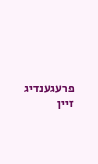פרעגענדיג זיין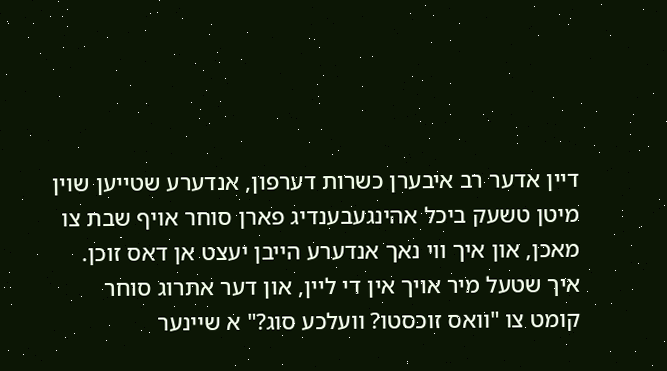דיין אדער רב איבערן כשרות דערפון, אנדערע שטייען שוין מיטן טשעק ביכל אהינגעבענדיג פארן סוחר אויף שבת צו מאכן, און איך ווי נאך אנדערע הייבן יעצט אן דאס זוכן. איך שטעל מיר אויך אין די ליין, און דער אתרוג סוחר קומט צו "וואס זוכסטו? וועלכע סוג?" א שיינער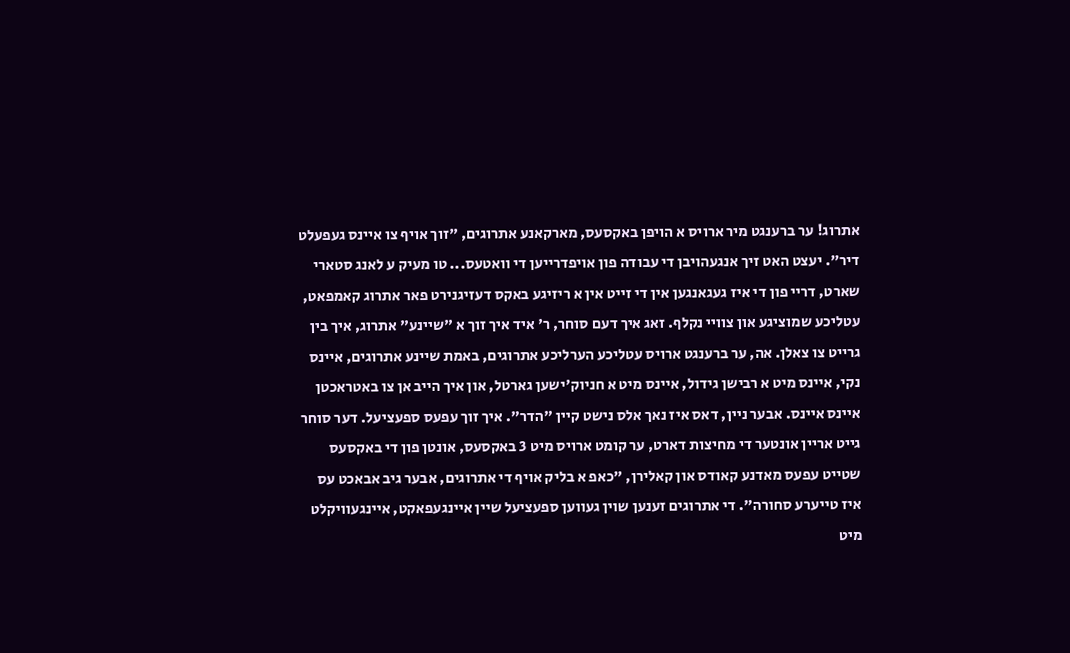אתרוג! ער ברענגט מיר ארויס א הויפן באקסעס, מארקאנע אתרוגים, "זוך אויף צו איינס געפעלט דיר". יעצט האט זיך אנגעהויבן די עבודה פון אויפדרייען די וואטעס... טו מעיק ע לאנג סטארי שארט, דריי פון די איז געגאנגען אין די זייט אין א ריזיגע באקס דעזיגנירט פאר אתרוג קאמפאט, עטליכע שמוציגע און צוויי נקלף. זאג איך דעם סוחר, ר' איד איך זוך א "שיינע" אתרוג, איך בין גרייט צו צאלן. אה, ער ברענגט ארויס עטליכע הערליכע אתרוגים, באמת שיינע אתרוגים, איינס נקי, איינס מיט א רבישן גידול, איינס מיט א חניוק'ישען גארטל, און איך הייב אן צו באטראכטן איינס איינס. אבער ניין, דאס איז נאך אלס נישט קיין "הדר". איך זוך עפעס ספעציעל. דער סוחר גייט אריין אונטער די מחיצות דארט, ער קומט ארויס מיט 3 באקסעס, אונטן פון די באקסעס שטייט עפעס מאדנע קאודס און קאלירן, "כאפ א בליק אויף די אתרוגים, אבער גיב אבאכט עס איז טייערע סחורה". די אתרוגים זענען שוין געווען ספעציעל שיין איינגעפאקט, איינגעוויקלט מיט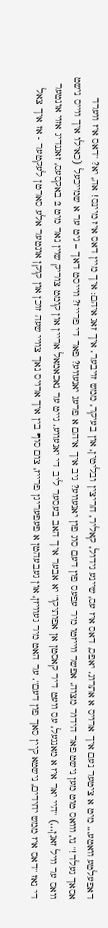דאפעלטע וואטע... מיט א ציטער נעם איך ארויס א אתרוג. יאפס, דאס איז עס, שיינע גידול, קאליר, חריצין ובליטין, און בעיקר, ממש זויבער. איך זאג איהם: איך מיין דאס איז מיינס! אה, יא? "דאס איז ווערד אסאך געלד!" נו, ווואס טוט מען נישט פאר הידור מצוה. אפשר ווייזטו מיר עפעס פון דעם סוג פון יאנעווע? גיב איך איהם א פרעג יאנעווע? פאר די פרייז? ווייסט דאך – גיט ער א שמייכעל (כאילו איך ווייס נישט וואס ער וויל זאגן...) "היי יאר איז א מאנגעל, עס וועט דיר קאסטן אן אפותיקו" יא אבער איך האב בעסער ליב די יאנעווע. גייט ער נאכאמאל אריין און קומט צוריק שוין נאר מיט 2 באקסעס, זאגנדיג אזוי אונטער די נאז "דאס איז ממש יחידים, נישטא קיין סאך פון דעם". ער האט מיר געוויזן, און געבעהטן א פעפעריגן פרייז, צום סוף בין איך ארויס נאך צוויי שעה זוכן און קוקן אונטער אלע סארטן לעקטער - אז איך צאל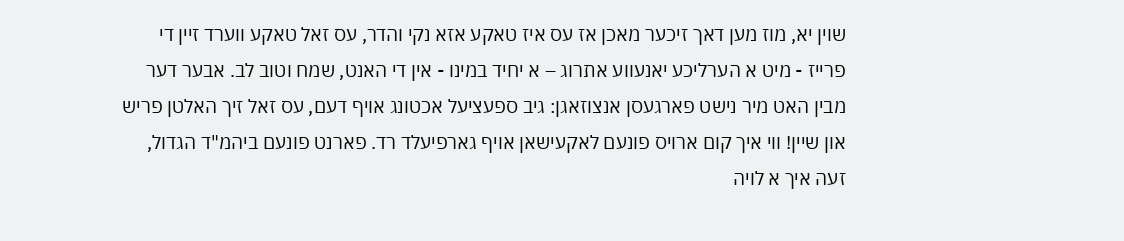שוין יא, מוז מען דאך זיכער מאכן אז עס איז טאקע אזא נקי והדר, עס זאל טאקע ווערד זיין די פרייז - מיט א הערליכע יאנעווע אתרוג – א יחיד במינו - אין די האנט, שמח וטוב לב. אבער דער מבין האט מיר נישט פארגעסן אנצוזאגן: גיב ספעציעל אכטונג אויף דעם, עס זאל זיך האלטן פריש און שיין! ווי איך קום ארויס פונעם לאקעישאן אויף גארפיעלד רד. פארנט פונעם ביהמ"ד הגדול, זעה איך א לויה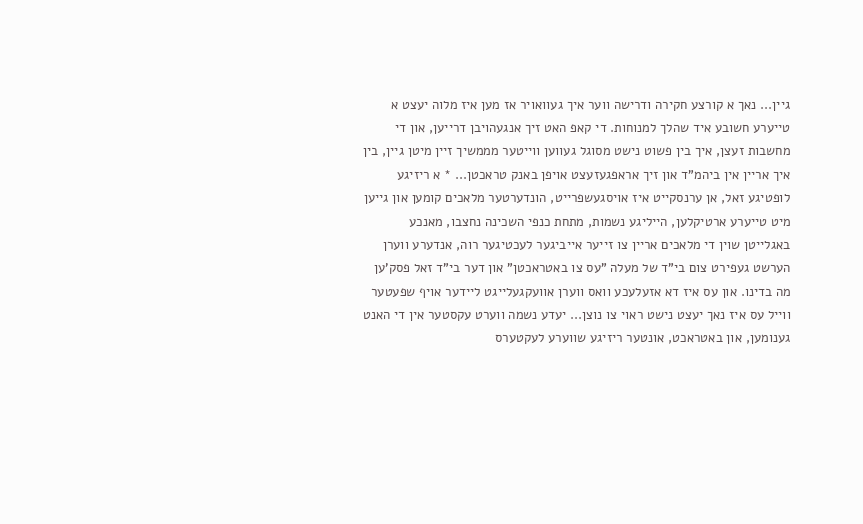גיין... נאך א קורצע חקירה ודרישה ווער איך געוואויר אז מען איז מלוה יעצט א טייערע חשובע איד שהלך למנוחות. די קאפ האט זיך אנגעהויבן דרייען, און די מחשבות זעצן, איך בין פשוט נישט מסוגל געווען ווייטער מממשיך זיין מיטן גיין, בין איך אריין אין ביהמ"ד און זיך אראפגעזעצט אויפן באנק טראכטן... * א ריזיגע לופטיגע זאל, אן ערנסקייט איז אויסגעשפרייט, הונדערטער מלאכים קומען און גייען מיט טייערע ארטיקלען, הייליגע נשמות, מתחת כנפי השכינה נחצבו, מאנכע באגלייטן שוין די מלאכים אריין צו זייער אייביגער לעכטיגער רוה, אנדערע ווערן הערשט געפירט צום בי"ד של מעלה "עס צו באטראכטן" און דער בי"ד זאל פסק'ען מה בדינו. און עס איז דא אזעלעכע וואס ווערן אוועקגעלייגט ליידער אויף שפעטער ווייל עס איז נאך יעצט נישט ראוי צו נוצן... יעדע נשמה ווערט עקסטער אין די האנט גענומען, און באטראכט, אונטער ריזיגע שווערע לעקטערס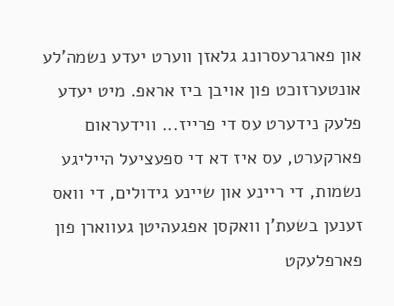און פארגרעסרונג גלאזן ווערט יעדע נשמה'לע אונטערזוכט פון אויבן ביז אראפ. מיט יעדע פלעק נידערט עס די פרייז... ווידעראום פארקערט, עס איז דא די ספעציעל הייליגע נשמות, די ריינע און שיינע גידולים, די וואס זענען בשעת'ן וואקסן אפגעהיטן געווארן פון פארפלעקט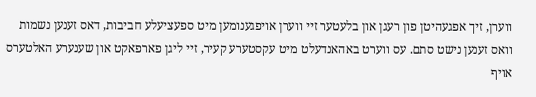ווערן, זיך אפגעהיטן פון רעגן און בלעטער זיי ווערן אויפגענומען מיט ספעציעלע חביבות, דאס זענען נשמות וואס זענען נישט סתם. עס ווערט באהאנדעלט מיט עקסטערע קעיר, זיי ליגן פארפאקט און שענערע האלטערס אויף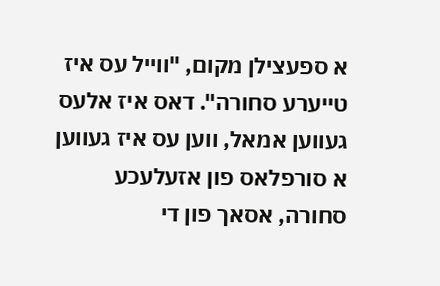א ספעצילן מקום, "ווייל עס איז טייערע סחורה". דאס איז אלעס געווען אמאל, ווען עס איז געווען א סורפלאס פון אזעלעכע סחורה, אסאך פון די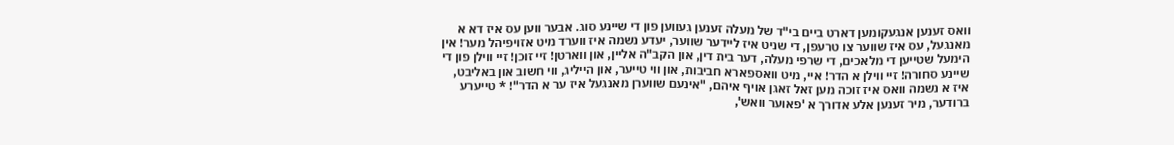וואס זענען אנגעקומען דארט ביים בי"ד של מעלה זענען געווען פון די שיינע סוג. אבער ווען עס איז דא א מאנגעל, עס איז שווער צו טרעפן, די שניט איז ליידער שווער, יעדע נשמה איז ווערד מיט אזויפיהל מער! אין הימעל שטייען די מלאכים, די שרפי מעלה, דער בית דין, און הקב"ה אליין, און ווארטן! זיי זוכן! זיי ווילן פון די שיינע סחורה! זיי ווילן א הדר! איי, מיט וואספארא חביבות, און ווי טייער, און הייליג, ווי חשוב און באליבט, איז א נשמה וואס איז זוכה מען זאל זאגן אויף איהם, "אינעם שווערן מאנגעל איז ער א הדר"! * טייערע ברודער, מיר זענען אלע אדורך א 'פאוער וואש',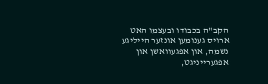הקב"ה בכבודו ובעצמו האט ארויס גענומען אונזער הייליגע נשמה, און אפגעוואשן און אפגערייניגט,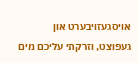אויסגעזויבערט און געפוצט, וזרקתי עליכם מים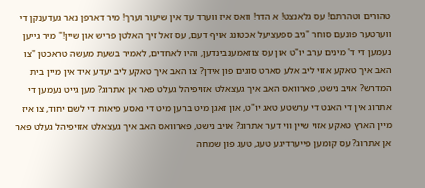טהורים וטהרתם! עס גלאנצט! א הדר! וואס איז ווערד עד אין שיעור וערך! מיר דארפן נאר געדענקן די ווערטער פונעם סוחר "גיב ספעציעל אכטונג אויף דעם, עס זאל זיך האלטן פריש און שיין!" מיר גייען נעמען די ד' מינים ערב יו"ט און עס צוזאמענבינדען, והיו לאחדים, לאמיר בשעת מעשה טראכטן "צו האב איך טאקע אזוי ליב אלע סארט סוגים פון אידן? צו האב איך טאקע ליב יעדע איד אין מיין בית המדרש? אויב נישט, פארוואס האב איך געצאלט אזויפיהל געלט פאר אן אתרוג? מען גייט נעמען די אתרוג אין די האנט די ערשטע טאג יו"ט, און זאגן מיט ברען מיט די נאסע פיאות די לשם יחוד, צו איז מיין הארץ טאקע אזוי שיין ווי דער אתרוג? אויב נישט, פארוואס האב איך געצאלט אזויפיהל געלט פאר אן אתרוג? עס קומען פייערדיגע טעג, טעג פון שמחה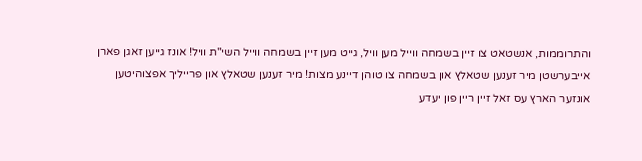והתרוממות, אנשטאט צו זיין בשמחה ווייל מען וויל, גייט מען זיין בשמחה ווייל השי"ת וויל! אונז גייען זאגן פארן אייבערשטן מיר זענען שטאלץ און בשמחה צו טוהן דיינע מצות! מיר זענען שטאלץ און פרייליך אפצוהיטען אונזער הארץ עס זאל זיין ריין פון יעדע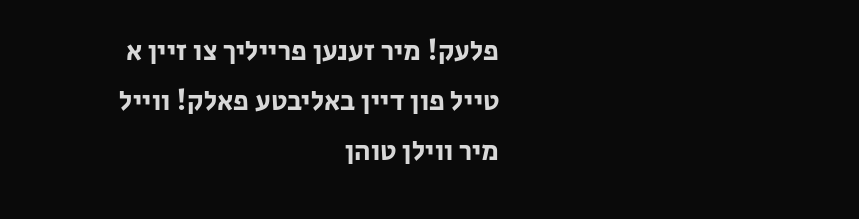פלעק! מיר זענען פרייליך צו זיין א טייל פון דיין באליבטע פאלק! ווייל מיר ווילן טוהן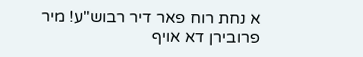א נחת רוח פאר דיר רבוש"ע! מיר פרובירן דא אויף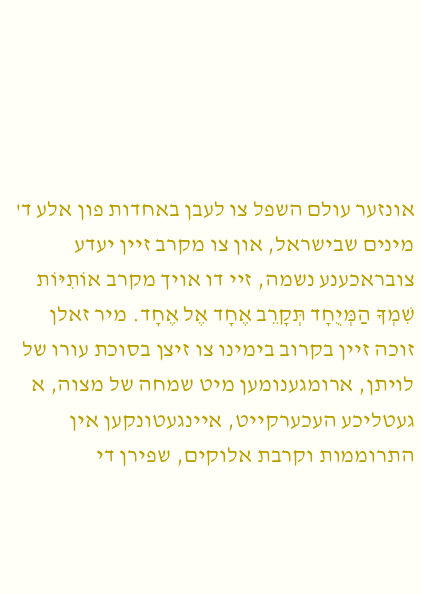אונזער עולם השפל צו לעבן באחדות פון אלע ד' מינים שבישראל, און צו מקרב זיין יעדע צובראכענע נשמה, זיי דו אויך מקרב אוֹתִיּוֹת שִׁמְךָ הַמְּיֻחָד תְּקָרֵב אֶחָד אֶל אֶחָד. מיר זאלן זוכה זיין בקרוב בימינו צו זיצן בסוכת עורו של לויתן, ארומגענומען מיט שמחה של מצוה, א געטליכע העכערקייט, איינגעטונקען אין התרוממות וקרבת אלוקים, שפירן די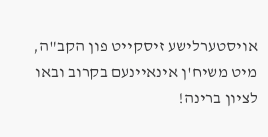אויסטערלישע זיסקייט פון הקב"ה, מיט משיח'ן אינאיינעם בקרוב ובאו לציון ברינה!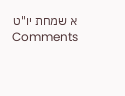א שמחת יו"ט
Comments